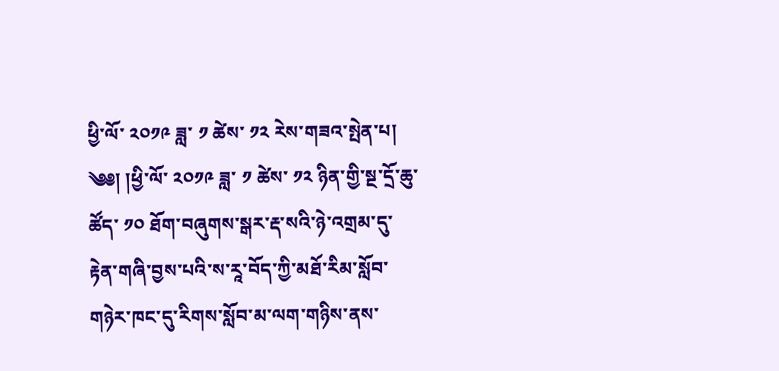ཕྱི་ལོ་ ༢༠༡༩ ཟླ་ ༡ ཚེས་ ༡༢ རེས་གཟའ་སྤེན་པ།
༄༅། །ཕྱི་ལོ་ ༢༠༡༩ ཟླ་ ༡ ཚེས་ ༡༢ ཉིན་གྱི་སྔ་དྲོ་ཆུ་ཚོད་ ༡༠ ཐོག་བཞུགས་སྒར་རྡ་སའི་ཉེ་འགྲམ་དུ་རྟེན་གཞི་བྱས་པའི་ས་རཱ་བོད་ཀྱི་མཐོ་རིམ་སློབ་གཉེར་ཁང་དུ་རིགས་སློབ་མ་ལག་གཉིས་ནས་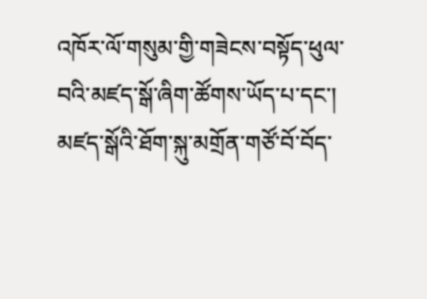འཁོར་ལོ་གསུམ་གྱི་གཟེངས་བསྟོད་ཕུལ་བའི་མཛད་སྒོ་ཞིག་ཚོགས་ཡོད་པ་དང་། མཛད་སྒོའི་ཐོག་སྐུ་མགྲོན་གཙོ་བོ་བོད་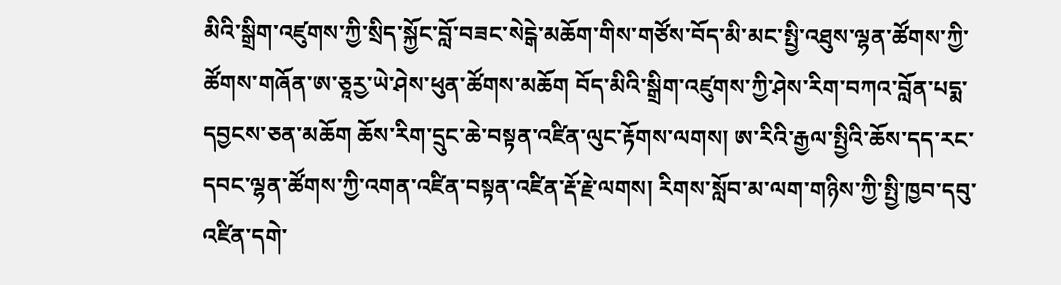མིའི་སྒྲིག་འཛུགས་ཀྱི་སྲིད་སྐྱོང་བློ་བཟང་སེངྒེ་མཆོག་གིས་གཙོས་བོད་མི་མང་སྤྱི་འཐུས་ལྷན་ཚོགས་ཀྱི་ཚོགས་གཞོན་ཨ་ཅཱརྱ་ཡེ་ཤེས་ཕུན་ཚོགས་མཆོག བོད་མིའི་སྒྲིག་འཛུགས་ཀྱི་ཤེས་རིག་བཀའ་བློན་པདྨ་དབྱངས་ཅན་མཆོག ཆོས་རིག་དྲུང་ཆེ་བསྟན་འཛིན་ལུང་རྟོགས་ལགས། ཨ་རིའི་རྒྱལ་སྤྱིའི་ཆོས་དད་རང་དབང་ལྷན་ཚོགས་ཀྱི་འགན་འཛིན་བསྟན་འཛིན་རྡོ་རྗེ་ལགས། རིགས་སློབ་མ་ལག་གཉིས་ཀྱི་སྤྱི་ཁྱབ་དབུ་འཛིན་དགེ་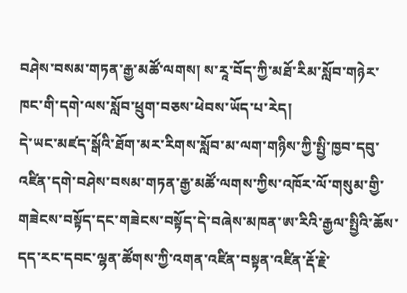བཤེས་བསམ་གཏན་རྒྱ་མཚོ་ལགས། ས་རཱ་བོད་ཀྱི་མཐོ་རིམ་སློབ་གཉེར་ཁང་གི་དགེ་ལས་སློབ་ཕྲུག་བཅས་ཕེབས་ཡོད་པ་རེད།
དེ་ཡང་མཛད་སྒོའི་ཐོག་མར་རིགས་སློབ་མ་ལག་གཉིས་ཀྱི་སྤྱི་ཁྱབ་དབུ་འཛིན་དགེ་བཤེས་བསམ་གཏན་རྒྱ་མཚོ་ལགས་ཀྱིས་འཁོར་ལོ་གསུམ་གྱི་གཟེངས་བསྟོད་དང་གཟེངས་བསྟོད་དེ་བཞེས་མཁན་ཨ་རིའི་རྒྱལ་སྤྱིའི་ཆོས་དད་རང་དབང་ལྷན་ཚོགས་ཀྱི་འགན་འཛིན་བསྟན་འཛིན་རྡོ་རྗེ་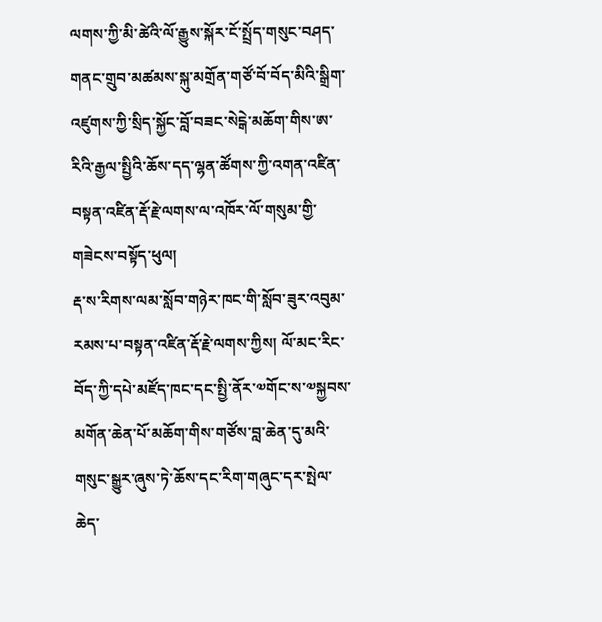ལགས་ཀྱི་མི་ཚེའི་ལོ་རྒྱུས་སྐོར་ངོ་སྤྲོད་གསུང་བཤད་གནང་གྲུབ་མཚམས་སྐུ་མགྲོན་གཙོ་བོ་བོད་མིའི་སྒྲིག་འཛུགས་ཀྱི་སྲིད་སྐྱོང་བློ་བཟང་སེངྒེ་མཆོག་གིས་ཨ་རིའི་རྒྱལ་སྤྱིའི་ཆོས་དད་ལྷན་ཚོགས་ཀྱི་འགན་འཛིན་བསྟན་འཛིན་རྡོ་རྗེ་ལགས་ལ་འཁོར་ལོ་གསུམ་གྱི་གཟེངས་བསྟོད་ཕུལ།
རྡ་ས་རིགས་ལམ་སློབ་གཉེར་ཁང་གི་སློབ་ཟུར་འབུམ་རམས་པ་བསྟན་འཛིན་རྡོ་རྗེ་ལགས་ཀྱིས། ལོ་མང་རིང་བོད་ཀྱི་དཔེ་མཛོད་ཁང་དང་སྤྱི་ནོར་༧གོང་ས་༧སྐྱབས་མགོན་ཆེན་པོ་མཆོག་གིས་གཙོས་བླ་ཆེན་དུ་མའི་གསུང་སྒྱུར་ཞུས་ཏེ་ཆོས་དང་རིག་གཞུང་དར་སྤེལ་ཆེད་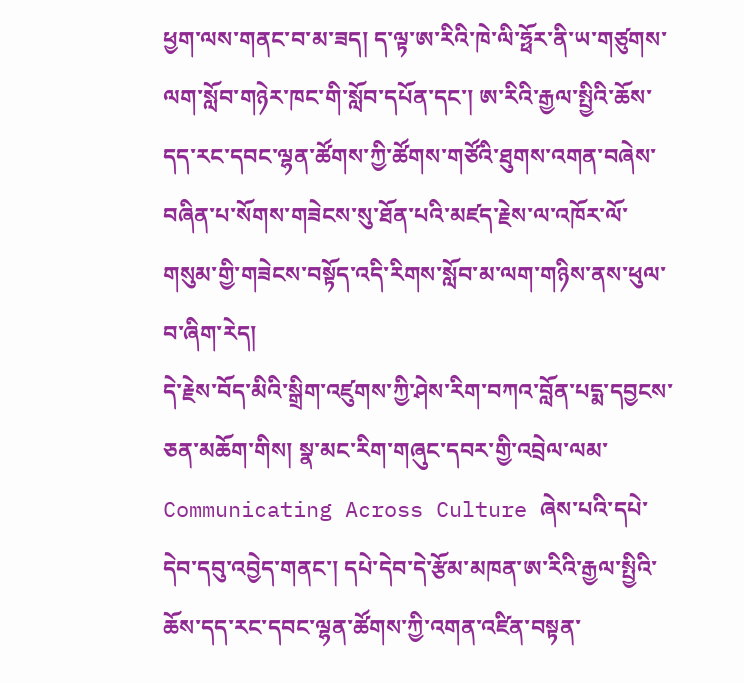ཕྱག་ལས་གནང་བ་མ་ཟད། ད་ལྟ་ཨ་རིའི་ཁེ་ལི་ཧྥོར་ནི་ཡ་གཙུགས་ལག་སློབ་གཉེར་ཁང་གི་སློབ་དཔོན་དང་། ཨ་རིའི་རྒྱལ་སྤྱིའི་ཆོས་དད་རང་དབང་ལྷན་ཚོགས་ཀྱི་ཚོགས་གཙོའི་ཐུགས་འགན་བཞེས་བཞིན་པ་སོགས་གཟེངས་སུ་ཐོན་པའི་མཛད་རྗེས་ལ་འཁོར་ལོ་གསུམ་གྱི་གཟེངས་བསྟོད་འདི་རིགས་སློབ་མ་ལག་གཉིས་ནས་ཕུལ་བ་ཞིག་རེད།
དེ་རྗེས་བོད་མིའི་སྒྲིག་འཛུགས་ཀྱི་ཤེས་རིག་བཀའ་བློན་པདྨ་དབྱངས་ཅན་མཆོག་གིས། སྣ་མང་རིག་གཞུང་དབར་གྱི་འབྲེལ་ལམ་ Communicating Across Culture ཞེས་པའི་དཔེ་དེབ་དབུ་འབྱེད་གནང་། དཔེ་དེབ་དེ་རྩོམ་མཁན་ཨ་རིའི་རྒྱལ་སྤྱིའི་ཆོས་དད་རང་དབང་ལྷན་ཚོགས་ཀྱི་འགན་འཛིན་བསྟན་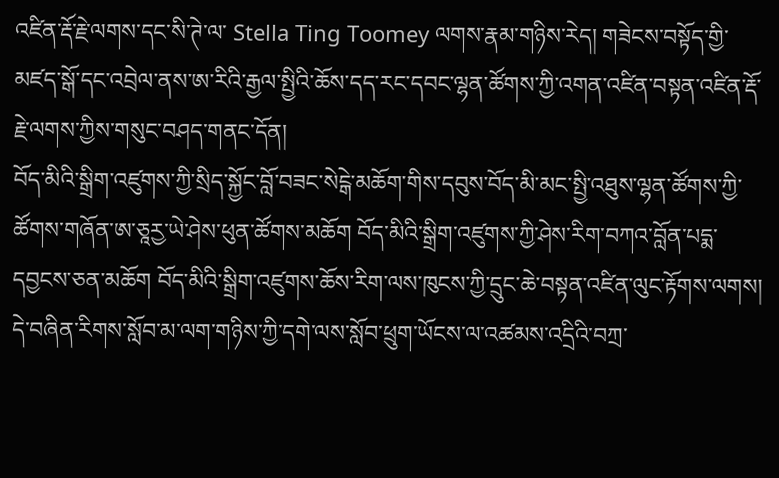འཛིན་རྡོ་རྗེ་ལགས་དང་སི་ཊེ་ལ་ Stella Ting Toomey ལགས་རྣམ་གཉིས་རེད། གཟེངས་བསྟོད་གྱི་མཛད་སྒོ་དང་འབྲེལ་ནས་ཨ་རིའི་རྒྱལ་སྤྱིའི་ཆོས་དད་རང་དབང་ལྷན་ཚོགས་ཀྱི་འགན་འཛིན་བསྟན་འཛིན་རྡོ་རྗེ་ལགས་ཀྱིས་གསུང་བཤད་གནང་དོན།
བོད་མིའི་སྒྲིག་འཛུགས་ཀྱི་སྲིད་སྐྱོང་བློ་བཟང་སེངྒེ་མཆོག་གིས་དབུས་བོད་མི་མང་སྤྱི་འཐུས་ལྷན་ཚོགས་ཀྱི་ཚོགས་གཞོན་ཨ་ཅཱརྱ་ཡེ་ཤེས་ཕུན་ཚོགས་མཆོག བོད་མིའི་སྒྲིག་འཛུགས་ཀྱི་ཤེས་རིག་བཀའ་བློན་པདྨ་དབྱངས་ཅན་མཆོག བོད་མིའི་སྒྲིག་འཛུགས་ཆོས་རིག་ལས་ཁུངས་ཀྱི་དྲུང་ཆེ་བསྟན་འཛིན་ལུང་རྟོགས་ལགས། དེ་བཞིན་རིགས་སློབ་མ་ལག་གཉིས་ཀྱི་དགེ་ལས་སློབ་ཕྲུག་ཡོངས་ལ་འཚམས་འདྲིའི་བཀྲ་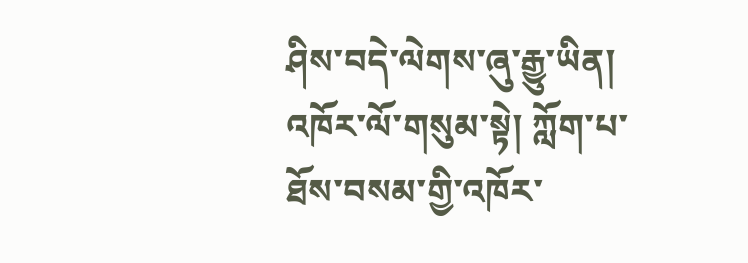ཤིས་བདེ་ལེགས་ཞུ་རྒྱུ་ཡིན། འཁོར་ལོ་གསུམ་སྟེ། ཀློག་པ་ཐོས་བསམ་གྱི་འཁོར་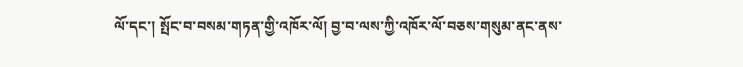ལོ་དང་། སྤོང་བ་བསམ་གཏན་གྱི་འཁོར་ལོ། བྱ་བ་ལས་ཀྱི་འཁོར་ལོ་བཅས་གསུམ་ནང་ནས་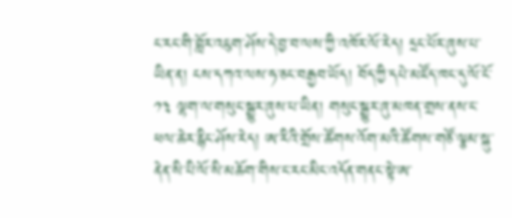ང་རང་གི་བློར་འཇུག་ཤོས་དེ་བྱ་བ་ལས་ཀྱི་འཁོར་ལོ་རེད། དྲང་པོར་ཞུས་པ་ཡིན་ན། ངས་དཀའ་ལས་ཧ་ཅང་བརྒྱབ་ཡོད། བོད་ཀྱི་དཔེ་མཛོད་ཁང་དུ་ལོ་ངོ་ ༡༣ ལྷག་ལ་གསུང་སྒྱུར་ཞུས་པ་ཡིན། གསུང་སྒྱུར་ཞུ་མཁན་གྲས་ནས་ང་ཕལ་ཆེར་རྙིང་ཤོས་རེད། ཨ་རིའི་གྲོས་ཚོགས་འོག་མའི་ཚོགས་གཙོ་ལྕམ་སྐུ་ནེན་སི་པི་ལོ་སི་མཆོག་གིས་ང་རང་མིང་འདོན་གནང་སྟེ་ཨ་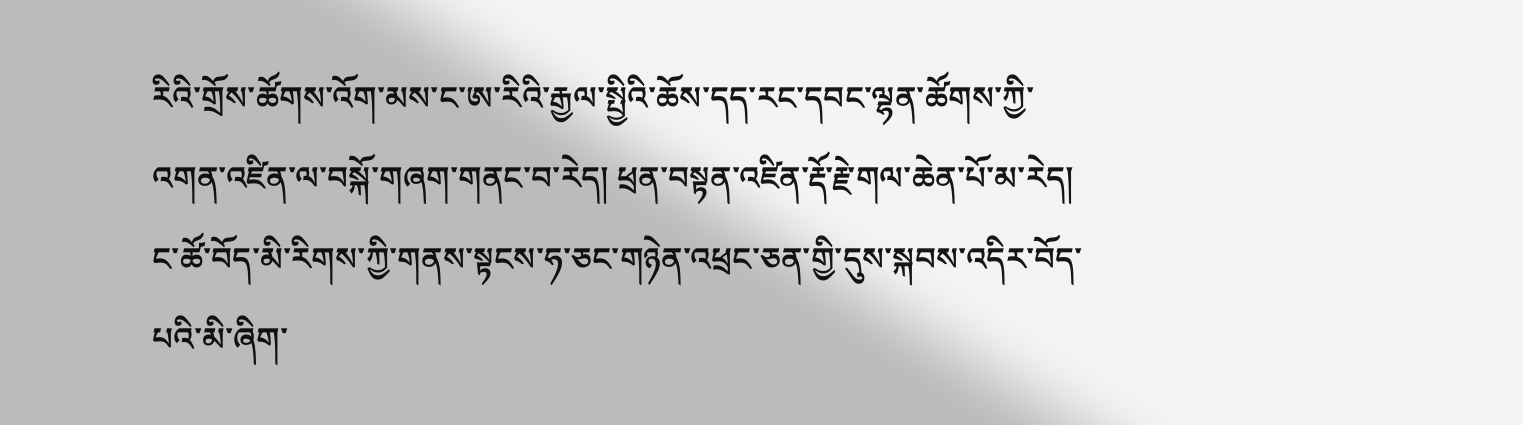རིའི་གྲོས་ཚོགས་འོག་མས་ང་ཨ་རིའི་རྒྱལ་སྤྱིའི་ཆོས་དད་རང་དབང་ལྷན་ཚོགས་ཀྱི་འགན་འཛིན་ལ་བསྐོ་གཞག་གནང་བ་རེད། ཕྲན་བསྟན་འཛིན་རྡོ་རྗེ་གལ་ཆེན་པོ་མ་རེད། ང་ཚོ་བོད་མི་རིགས་ཀྱི་གནས་སྟངས་ཧ་ཅང་གཉེན་འཕྲང་ཅན་གྱི་དུས་སྐབས་འདིར་བོད་པའི་མི་ཞིག་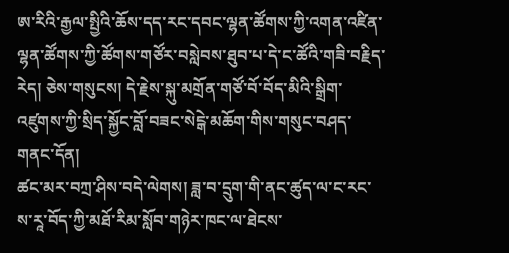ཨ་རིའི་རྒྱལ་སྤྱིའི་ཆོས་དད་རང་དབང་ལྷན་ཚོགས་ཀྱི་འགན་འཛིན་ལྷན་ཚོགས་ཀྱི་ཚོགས་གཙོར་བསླེབས་ཐུབ་པ་དེ་ང་ཚོའི་གཟི་བརྗིད་རེད། ཅེས་གསུངས། དེ་རྗེས་སྐུ་མགྲོན་གཙོ་བོ་བོད་མིའི་སྒྲིག་འཛུགས་ཀྱི་སྲིད་སྐྱོང་བློ་བཟང་སེངྒེ་མཆོག་གིས་གསུང་བཤད་གནང་དོན།
ཚང་མར་བཀྲ་ཤིས་བདེ་ལེགས། ཟླ་བ་དྲུག་གི་ནང་ཚུད་ལ་ང་རང་ས་རཱ་བོད་ཀྱི་མཐོ་རིམ་སློབ་གཉེར་ཁང་ལ་ཐེངས་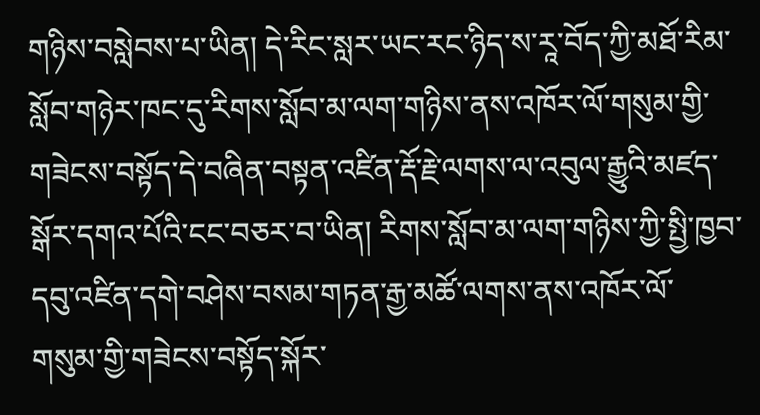གཉིས་བསླེབས་པ་ཡིན། དེ་རིང་སླར་ཡང་རང་ཉིད་ས་རཱ་བོད་ཀྱི་མཐོ་རིམ་སློབ་གཉེར་ཁང་དུ་རིགས་སློབ་མ་ལག་གཉིས་ནས་འཁོར་ལོ་གསུམ་གྱི་གཟེངས་བསྟོད་དེ་བཞིན་བསྟན་འཛིན་རྡོ་རྗེ་ལགས་ལ་འབུལ་རྒྱུའི་མཛད་སྒོར་དགའ་པོའི་ངང་བཅར་བ་ཡིན། རིགས་སློབ་མ་ལག་གཉིས་ཀྱི་སྤྱི་ཁྱབ་དབུ་འཛིན་དགེ་བཤེས་བསམ་གཏན་རྒྱ་མཚོ་ལགས་ནས་འཁོར་ལོ་གསུམ་གྱི་གཟེངས་བསྟོད་སྐོར་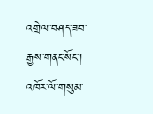འགྲེལ་བཤད་ཟབ་རྒྱས་གནང་སོང་། འཁོར་ལོ་གསུམ་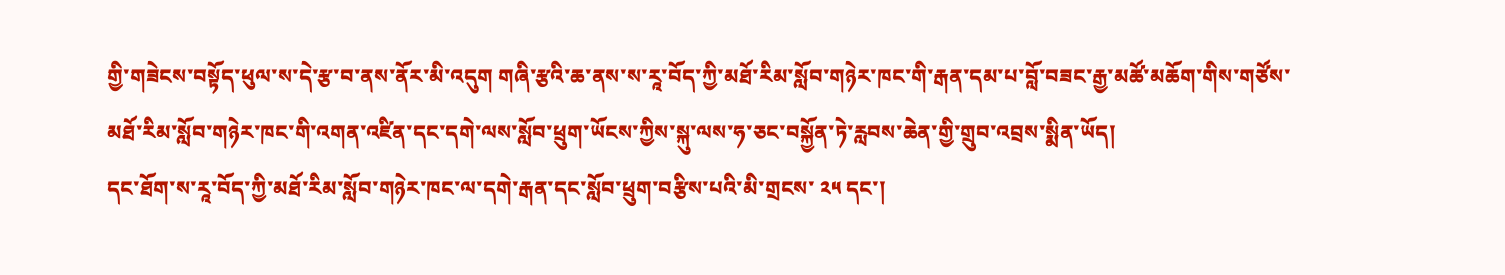གྱི་གཟེངས་བསྟོད་ཕུལ་ས་དེ་རྩ་བ་ནས་ནོར་མི་འདུག གཞི་རྩའི་ཆ་ནས་ས་རཱ་བོད་ཀྱི་མཐོ་རིམ་སློབ་གཉེར་ཁང་གི་རྒན་དམ་པ་བློ་བཟང་རྒྱ་མཚོ་མཆོག་གིས་གཙོས་མཐོ་རིམ་སློབ་གཉེར་ཁང་གི་འགན་འཛིན་དང་དགེ་ལས་སློབ་ཕྲུག་ཡོངས་ཀྱིས་སྐུ་ལས་ཧ་ཅང་བསྐྱོན་ཏེ་རླབས་ཆེན་གྱི་གྲུབ་འབྲས་སྨིན་ཡོད།
དང་ཐོག་ས་རཱ་བོད་ཀྱི་མཐོ་རིམ་སློབ་གཉེར་ཁང་ལ་དགེ་རྒན་དང་སློབ་ཕྲུག་བརྩིས་པའི་མི་གྲངས་ ༢༥ དང་།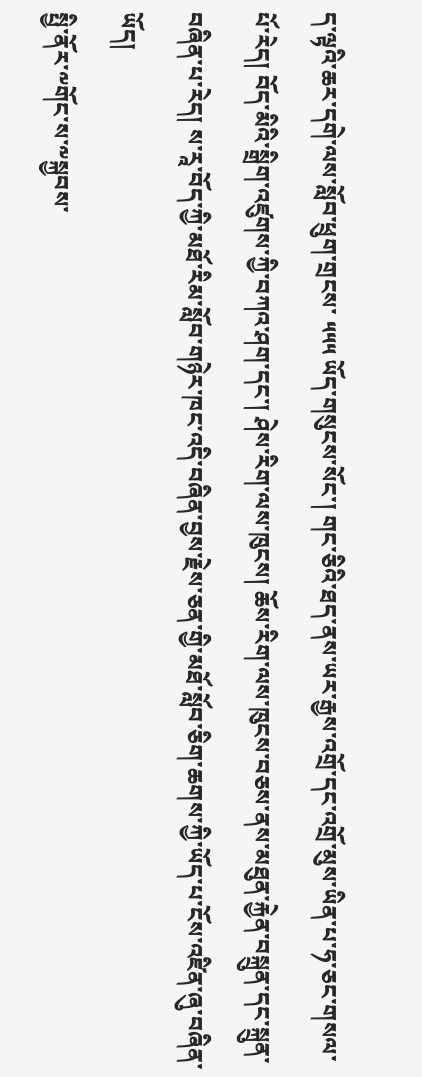ད་ལྟའི་ཆར་དགེ་ལས་སློབ་ཕྲུག་གྲངས་ ༥༥༥ ཡོད་གསུངས་སོང་། གང་ཅིའི་ཐད་ནས་ཡར་རྒྱས་འགྲོ་དང་འགྲོ་མུས་ཡིན་པ་ཧ་ཅང་གསལ་པོ་རེད། བོད་མིའི་སྒྲིག་འཛུགས་ཀྱི་བཀའ་ཤག་དང་། ཤེས་རིག་ལས་ཁུངས། ཆོས་རིག་ལས་ཁུངས་བཅས་ནས་མཐུན་རྐྱེན་བསྐྲུན་དང་སྐྲུན་བཞིན་པ་རེད། ས་རཱ་བོད་ཀྱི་མཐོ་རིམ་སློབ་གཉེར་ཁང་འདི་བཞིན་བྱས་རྗེས་ཅན་གྱི་མཐོ་སློབ་ཅིག་ཆགས་ཀྱི་ཡོད་པ་ངོས་འཛིན་ཞུ་བཞིན་ཡོད།
སྤྱི་ནོར་༸གོང་ས་༸སྐྱབས་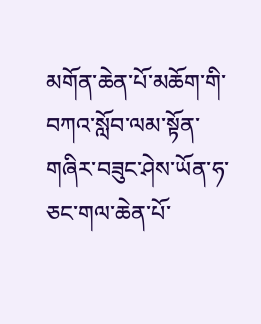མགོན་ཆེན་པོ་མཆོག་གི་བཀའ་སློབ་ལམ་སྟོན་གཞིར་བཟུང་ཤེས་ཡོན་ཧ་ཅང་གལ་ཆེན་པོ་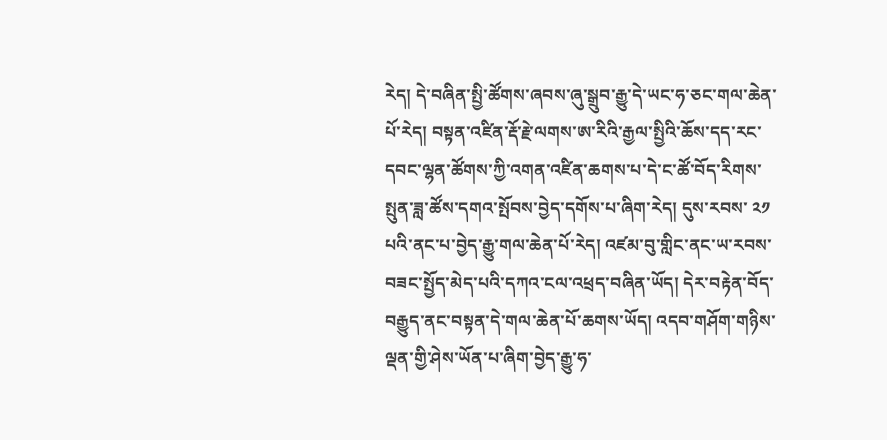རེད། དེ་བཞིན་སྤྱི་ཚོགས་ཞབས་ཞུ་སྒྲུབ་རྒྱུ་དེ་ཡང་ཧ་ཅང་གལ་ཆེན་པོ་རེད། བསྟན་འཛིན་རྡོ་རྗེ་ལགས་ཨ་རིའི་རྒྱལ་སྤྱིའི་ཆོས་དད་རང་དབང་ལྷན་ཚོགས་ཀྱི་འགན་འཛིན་ཆགས་པ་དེ་ང་ཚོ་བོད་རིགས་སྤུན་ཟླ་ཚོས་དགའ་སྤོབས་བྱེད་དགོས་པ་ཞིག་རེད། དུས་རབས་ ༢༡ པའི་ནང་པ་བྱེད་རྒྱུ་གལ་ཆེན་པོ་རེད། འཛམ་བུ་གླིང་ནང་ཡ་རབས་བཟང་སྤྱོད་མེད་པའི་དཀའ་ངལ་འཕྲད་བཞིན་ཡོད། དེར་བརྟེན་བོད་བརྒྱུད་ནང་བསྟན་དེ་གལ་ཆེན་པོ་ཆགས་ཡོད། འདབ་གཤོག་གཉིས་ལྡན་གྱི་ཤེས་ཡོན་པ་ཞིག་བྱེད་རྒྱུ་ཧ་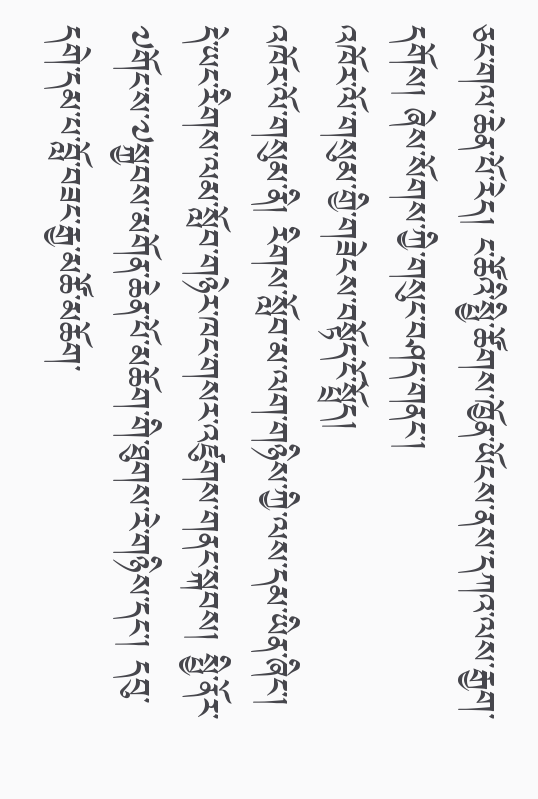ཅང་གལ་ཆེན་པོ་རེད། ང་ཚོའི་སྤྱི་ཚོགས་ཁྱོན་ཡོངས་ནས་དཀའ་ལས་རྒྱག་དགོས། ཞེས་སོགས་ཀྱི་གསུང་བཤད་གནང་།
འཁོར་ལོ་གསུམ་གྱི་གཟེངས་བསྟོད་ངོ་སྤྲོད།
འཁོར་ལོ་གསུམ་ནི། རིགས་སློབ་མ་ལག་གཉིས་ཀྱི་ལས་དམ་ཡིན་ཞིང་། དེ་ཡང་རིགས་ལམ་སློབ་གཉེར་ཁང་གསར་འཛུགས་གནང་སྐབས། སྤྱི་ནོར་༧གོང་ས་༧སྐྱབས་མགོན་ཆེན་པོ་མཆོག་གི་ཐུགས་རེ་གཉིས་དང་། དབུ་དགེ་དམ་པ་བློ་བཟང་རྒྱ་མཚོ་མཆོག་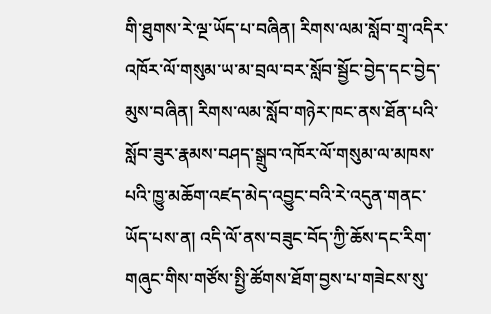གི་ཐུགས་རེ་ལྔ་ཡོད་པ་བཞིན། རིགས་ལམ་སློབ་གྲྭ་འདིར་འཁོར་ལོ་གསུམ་ཡ་མ་བྲལ་བར་སློབ་སྦྱོང་བྱེད་དང་བྱེད་མུས་བཞིན། རིགས་ལམ་སློབ་གཉེར་ཁང་ནས་ཐོན་པའི་སློབ་ཟུར་རྣམས་བཤད་སྒྲུབ་འཁོར་ལོ་གསུམ་ལ་མཁས་པའི་ཁྱུ་མཆོག་འཛད་མེད་འབྱུང་བའི་རེ་འདུན་གནང་ཡོད་པས་ན། འདི་ལོ་ནས་བཟུང་བོད་ཀྱི་ཆོས་དང་རིག་གཞུང་གིས་གཙོས་སྤྱི་ཚོགས་ཐོག་བྱས་པ་གཟེངས་སུ་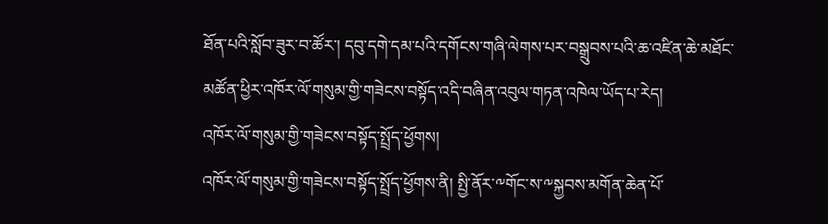ཐོན་པའི་སློབ་ཟུར་བ་ཚོར་། དབུ་དགེ་དམ་པའི་དགོངས་གཞི་ལེགས་པར་བསྒྲུབས་པའི་ཆ་འཛིན་ཆེ་མཐོང་མཚོན་ཕྱིར་འཁོར་ལོ་གསུམ་གྱི་གཟེངས་བསྟོད་འདི་བཞིན་འབུལ་གཏན་འཁེལ་ཡོད་པ་རེད།
འཁོར་ལོ་གསུམ་གྱི་གཟེངས་བསྟོད་སྤྲོད་ཕྱོགས།
འཁོར་ལོ་གསུམ་གྱི་གཟེངས་བསྟོད་སྤྲོད་ཕྱོགས་ནི། སྤྱི་ནོར་༸གོང་ས་༸སྐྱབས་མགོན་ཆེན་པོ་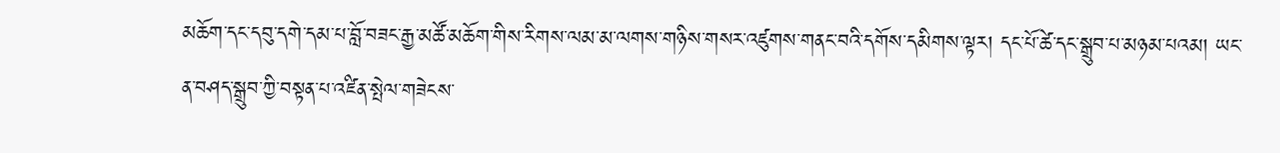མཆོག་དང་དབུ་དགེ་དམ་པ་བློ་བཟང་རྒྱ་མཚོ་མཆོག་གིས་རིགས་ལམ་མ་ལགས་གཉིས་གསར་འཛུགས་གནང་བའི་དགོས་དམིགས་ལྟར། དང་པོ་ཚེ་དང་སྒྲུབ་པ་མཉམ་པའམ། ཡང་ན་བཤད་སྒྲུབ་ཀྱི་བསྟན་པ་འཛིན་སྤེལ་གཟེངས་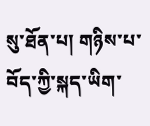སུ་ཐོན་པ། གཉིས་པ་བོད་ཀྱི་སྐད་ཡིག་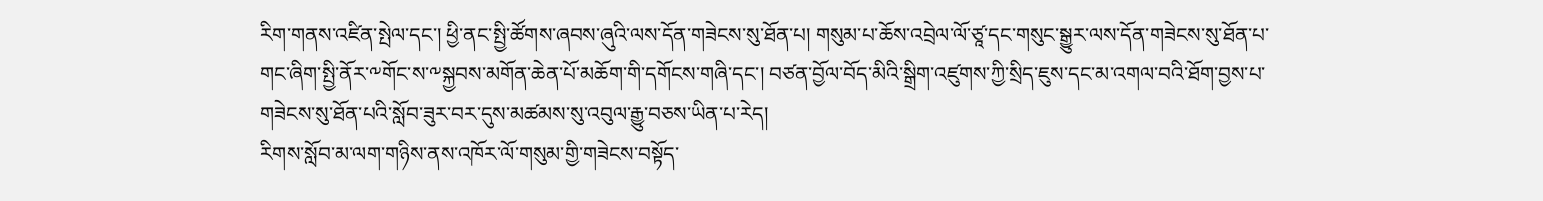རིག་གནས་འཛིན་སྤེལ་དང་། ཕྱི་ནང་སྤྱི་ཚོགས་ཞབས་ཞུའི་ལས་དོན་གཟེངས་སུ་ཐོན་པ། གསུམ་པ་ཆོས་འབྲེལ་ལོ་ཙཱ་དང་གསུང་སྒྱུར་ལས་དོན་གཟེངས་སུ་ཐོན་པ་གང་ཞིག་སྤྱི་ནོར་༸གོང་ས་༸སྐྱབས་མགོན་ཆེན་པོ་མཆོག་གི་དགོངས་གཞི་དང་། བཙན་བྱོལ་བོད་མིའི་སྒྲིག་འཛུགས་ཀྱི་སྲིད་ཇུས་དང་མ་འགལ་བའི་ཐོག་བྱས་པ་གཟེངས་སུ་ཐོན་པའི་སློབ་ཟུར་བར་དུས་མཚམས་སུ་འབུལ་རྒྱུ་བཅས་ཡིན་པ་རེད།
རིགས་སློབ་མ་ལག་གཉིས་ནས་འཁོར་ལོ་གསུམ་གྱི་གཟེངས་བསྟོད་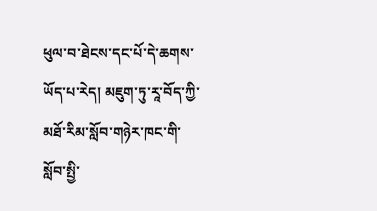ཕུལ་བ་ཐེངས་དང་པོ་དེ་ཆགས་ཡོད་པ་རེད། མཇུག་ཏུ་རཱ་བོད་ཀྱི་མཐོ་རིམ་སློབ་གཉེར་ཁང་གི་སློབ་སྤྱི་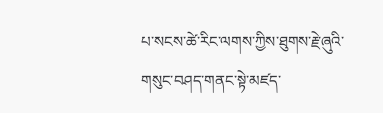པ་སངས་ཚེ་རིང་ལགས་ཀྱིས་ཐུགས་རྗེ་ཞུའི་གསུང་བཤད་གནང་སྟེ་མཛད་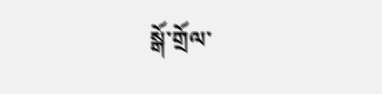སྒོ་གྲོལ་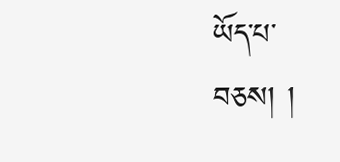ཡོད་པ་བཅས། །